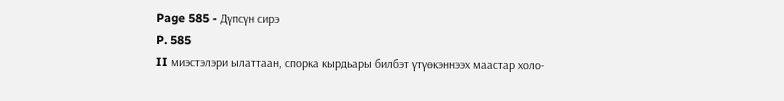Page 585 - Дүпсүн сирэ
P. 585
II миэстэлэри ылаттаан, спорка кырдьары билбэт үтүөкэннээх маастар холо-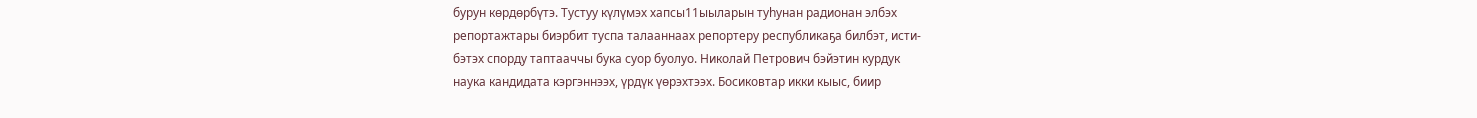бурун көрдөрбүтэ. Тустуу күлүмэх хапсы11ыыларын туһунан радионан элбэх
репортажтары биэрбит туспа талааннаах репортеру республикаҕа билбэт, исти-
бэтэх спорду таптааччы бука суор буолуо. Николай Петрович бэйэтин курдук
наука кандидата кэргэннээх, үрдүк үөрэхтээх. Босиковтар икки кыыс, биир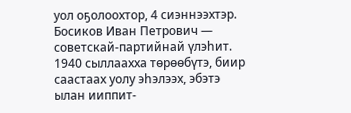уол оҕолоохтор, 4 сиэннээхтэр.
Босиков Иван Петрович — советскай-партийнай үлэһит.
1940 сыллаахха төрөөбүтэ, биир саастаах уолу эһэлээх, эбэтэ ылан ииппит-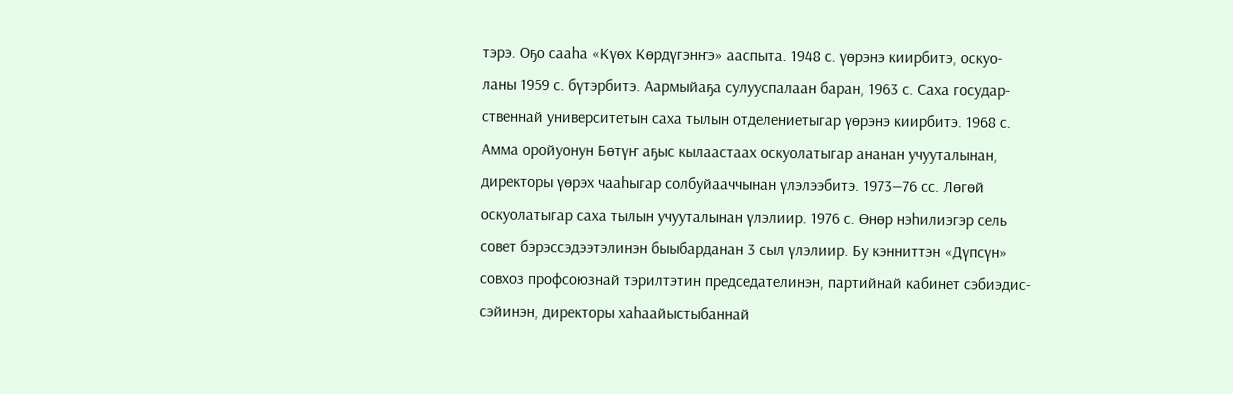тэрэ. Оҕо сааһа «Күөх Көрдүгэнҥэ» ааспыта. 1948 с. үөрэнэ киирбитэ, оскуо-
ланы 1959 с. бүтэрбитэ. Аармыйаҕа сулууспалаан баран, 1963 с. Саха государ-
ственнай университетын саха тылын отделениетыгар үөрэнэ киирбитэ. 1968 с.
Амма оройуонун Бөтүҥ аҕыс кылаастаах оскуолатыгар ананан учууталынан,
директоры үөрэх чааһыгар солбуйааччынан үлэлээбитэ. 1973—76 сс. Лөгөй
оскуолатыгар саха тылын учууталынан үлэлиир. 1976 с. Өнөр нэһилиэгэр сель
совет бэрэссэдээтэлинэн быыбарданан 3 сыл үлэлиир. Бу кэнниттэн «Дүпсүн»
совхоз профсоюзнай тэрилтэтин председателинэн, партийнай кабинет сэбиэдис-
сэйинэн, директоры хаһаайыстыбаннай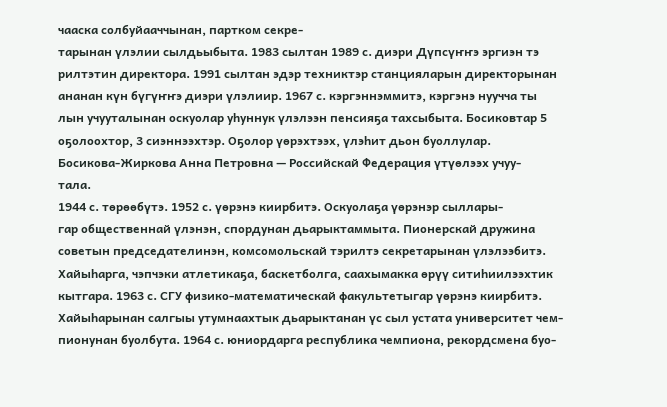чааска солбуйааччынан, партком секре-
тарынан үлэлии сылдьыбыта. 1983 сылтан 1989 с. диэри Дүпсүҥҥэ эргиэн тэ
рилтэтин директора. 1991 сылтан эдэр техниктэр станцияларын директорынан
ананан күн бүгүҥҥэ диэри үлэлиир. 1967 с. кэргэннэммитэ, кэргэнэ нуучча ты
лын учууталынан оскуолар уһуннук үлэлээн пенсияҕа тахсыбыта. Босиковтар 5
оҕолоохтор, 3 сиэннээхтэр. Оҕолор үөрэхтээх, үлэһит дьон буоллулар.
Босикова-Жиркова Анна Петровна — Российскай Федерация үтүөлээх учуу-
тала.
1944 с. төрөөбүтэ. 1952 с. үөрэнэ киирбитэ. Оскуолаҕа үөрэнэр сыллары-
гар общественнай үлэнэн, спордунан дьарыктаммыта. Пионерскай дружина
советын председателинэн, комсомольскай тэрилтэ секретарынан үлэлээбитэ.
Хайыһарга, чэпчэки атлетикаҕа, баскетболга, саахымакка өрүү ситиһиилээхтик
кытгара. 1963 с. СГУ физико-математическай факультетыгар үөрэнэ киирбитэ.
Хайыһарынан салгыы утумнаахтык дьарыктанан үс сыл устата университет чем-
пионунан буолбута. 1964 с. юниордарга республика чемпиона, рекордсмена буо-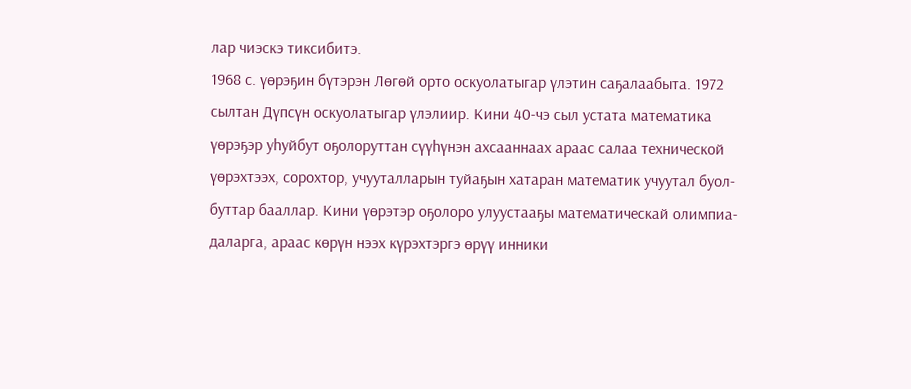лар чиэскэ тиксибитэ.
1968 с. үөрэҕин бүтэрэн Лөгөй орто оскуолатыгар үлэтин саҕалаабыта. 1972
сылтан Дүпсүн оскуолатыгар үлэлиир. Кини 40-чэ сыл устата математика
үөрэҕэр уһуйбут оҕолоруттан сүүһүнэн ахсааннаах араас салаа технической
үөрэхтээх, сорохтор, учууталларын туйаҕын хатаран математик учуутал буол-
буттар бааллар. Кини үөрэтэр оҕолоро улуустааҕы математическай олимпиа-
даларга, араас көрүн нээх күрэхтэргэ өрүү инники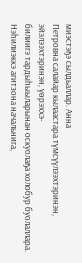миэстэҕэ сылдьаллар. Анна
Петровна салайар кылаастара түмсүүлээхтэринэн, эйэлээхтэринэн, үөрэххэ-
билиигэ тардыһыыларынан оскуолаҕа холобур буолаллара.
Нэһилиэккэ агитзона начальнига,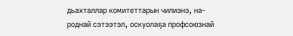дьахталлар комитеттарын чилиэнэ, на-
роднай сэтээтэл, оскуолаҕа профсоюзнай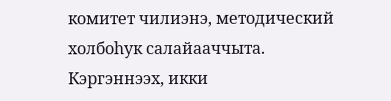комитет чилиэнэ, методический
холбоһук салайааччыта. Кэргэннээх, икки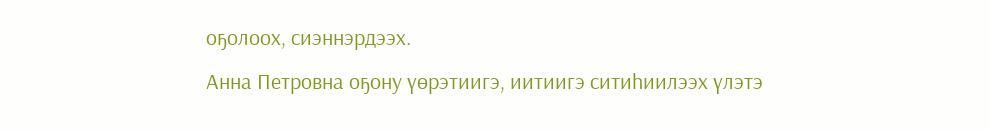оҕолоох, сиэннэрдээх.
Анна Петровна оҕону үөрэтиигэ, иитиигэ ситиһиилээх үлэтэ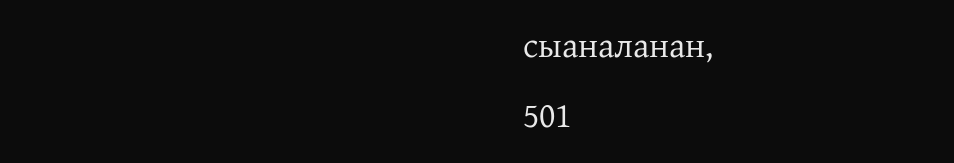сыаналанан,
501